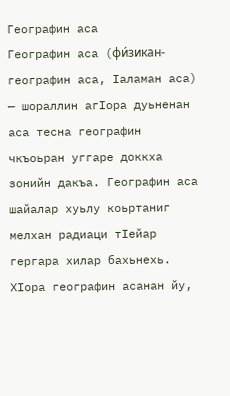Географин аса
Географин аса (фи́зикан-географин аса, Ӏаламан аса) — шораллин агӀора дуьненан аса тесна географин чкъоьран уггаре доккха зонийн дакъа. Географин аса шайалар хуьлу коьртаниг мелхан радиаци тӀейар гергара хилар бахьнехь. ХӀора географин асанан йу,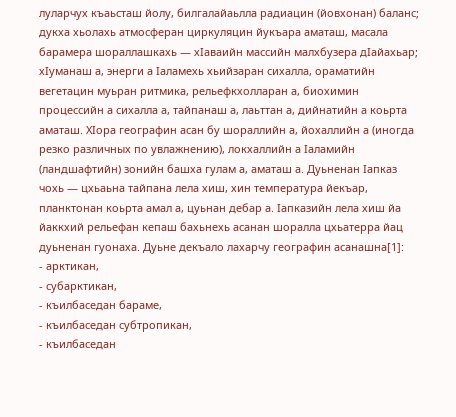луларчух къаьсташ йолу, билгалайаьлла радиацин (йовхонан) баланс; дукха хьолахь атмосферан циркуляцин йукъара аматаш, масала барамера шораллашкахь — хӀаваийн массийн малхбузера дӀайахьар; хӀуманаш а, энерги а Ӏаламехь хьийзаран сихалла, ораматийн вегетацин муьран ритмика, рельефкхолларан а, биохимин процессийн а сихалла а, тайпанаш а, лаьттан а, дийнатийн а коьрта аматаш. ХӀора географин асан бу шораллийн а, йохаллийн а (иногда резко различных по увлажнению), локхаллийн а Ӏаламийн (ландшафтийн) зонийн башха гулам а, аматаш а. Дуьненан Ӏапказ чохь — цхьаьна тайпана лела хиш, хин температура йекъар, планктонан коьрта амал а, цуьнан дебар а. Ӏапказийн лела хиш йа йаккхий рельефан кепаш бахьнехь асанан шоралла цхьатерра йац дуьненан гуонаха. Дуьне декъало лахарчу географин асанашна[1]:
- арктикан,
- субарктикан,
- къилбаседан бараме,
- къилбаседан субтропикан,
- къилбаседан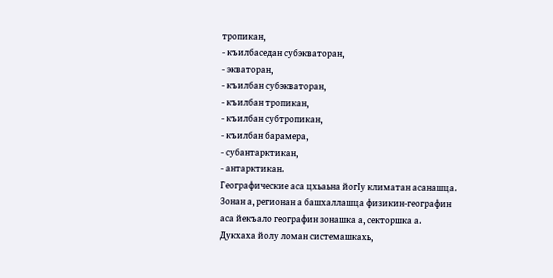тропикан,
- къилбаседан субэкваторан,
- экваторан,
- къилбан субэкваторан,
- къилбан тропикан,
- къилбан субтропикан,
- къилбан барамера,
- субантарктикан,
- антарктикан.
Географические аса цхьаьна йогӀу климатан асанашца. Зонан а, регионан а башхаллашца физикин-географин аса йекъало географин зонашка а, секторшка а. Дукхаха йолу ломан системашкахь,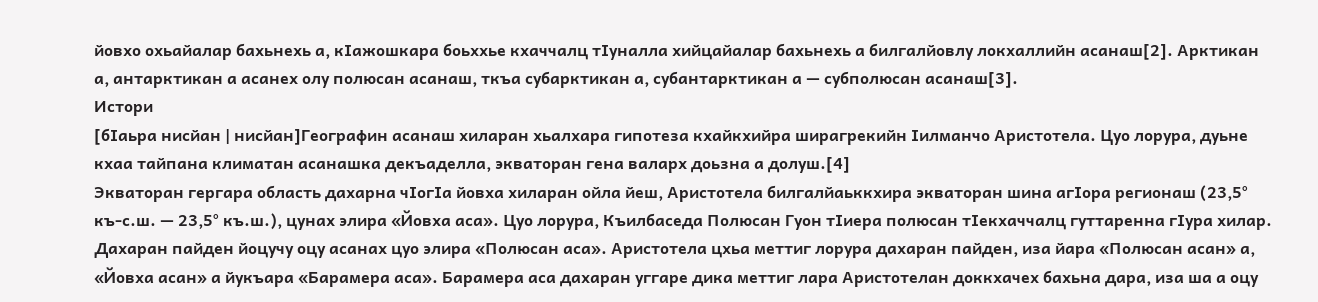йовхо охьайалар бахьнехь а, кӀажошкара боьххье кхаччалц тӀуналла хийцайалар бахьнехь а билгалйовлу локхаллийн асанаш[2]. Арктикан а, антарктикан а асанех олу полюсан асанаш, ткъа субарктикан а, субантарктикан а — субполюсан асанаш[3].
Истори
[бӀаьра нисйан | нисйан]Географин асанаш хиларан хьалхара гипотеза кхайкхийра ширагрекийн Ӏилманчо Аристотела. Цуо лорура, дуьне кхаа тайпана климатан асанашка декъаделла, экваторан гена валарх доьзна а долуш.[4]
Экваторан гергара область дахарна чӀогӀа йовха хиларан ойла йеш, Аристотела билгалйаьккхира экваторан шина агӀора регионаш (23,5° къ-с.ш. — 23,5° къ.ш.), цунах элира «Йовха аса». Цуо лорура, Къилбаседа Полюсан Гуон тӀиера полюсан тӀекхаччалц гуттаренна гӀура хилар. Дахаран пайден йоцучу оцу асанах цуо элира «Полюсан аса». Аристотела цхьа меттиг лорура дахаран пайден, иза йара «Полюсан асан» а, «Йовха асан» а йукъара «Барамера аса». Барамера аса дахаран уггаре дика меттиг лара Аристотелан доккхачех бахьна дара, иза ша а оцу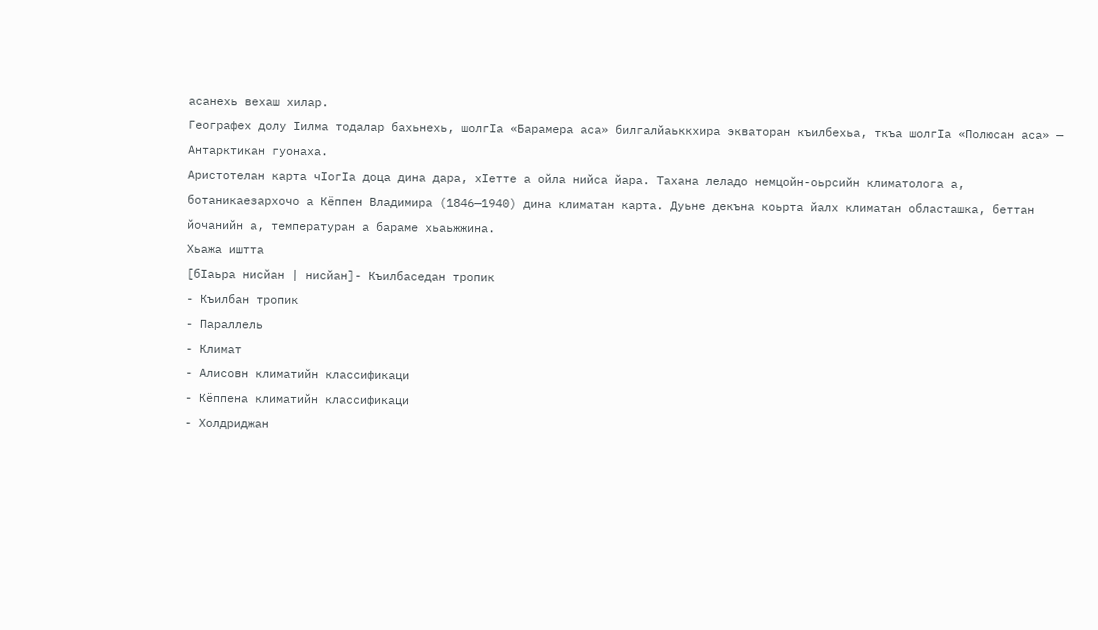асанехь вехаш хилар.
Географех долу Ӏилма тодалар бахьнехь, шолгӀа «Барамера аса» билгалйаьккхира экваторан къилбехьа, ткъа шолгӀа «Полюсан аса» — Антарктикан гуонаха.
Аристотелан карта чӀогӀа доца дина дара, хӀетте а ойла нийса йара. Тахана леладо немцойн-оьрсийн климатолога а, ботаникаезархочо а Кёппен Владимира (1846—1940) дина климатан карта. Дуьне декъна коьрта йалх климатан областашка, беттан йочанийн а, температуран а бараме хьаьжжина.
Хьажа иштта
[бӀаьра нисйан | нисйан]- Къилбаседан тропик
- Къилбан тропик
- Параллель
- Климат
- Алисовн климатийн классификаци
- Кёппена климатийн классификаци
- Холдриджан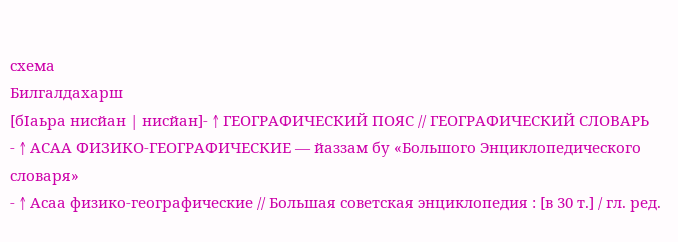схема
Билгалдахарш
[бӀаьра нисйан | нисйан]- ↑ ГЕОГРАФИЧЕСКИЙ ПОЯС // ГЕОГРАФИЧЕСКИЙ СЛОВАРЬ
- ↑ АСАА ФИЗИКО-ГЕОГРАФИЧЕСКИЕ — йаззам бу «Большого Энциклопедического словаря»
- ↑ Асаа физико-географические // Большая советская энциклопедия : [в 30 т.] / гл. ред.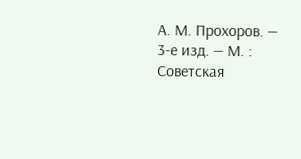А. М. Прохоров. — 3-е изд. — М. : Советская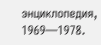энциклопедия, 1969—1978.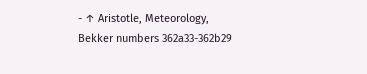- ↑ Aristotle, Meteorology, Bekker numbers 362a33-362b29